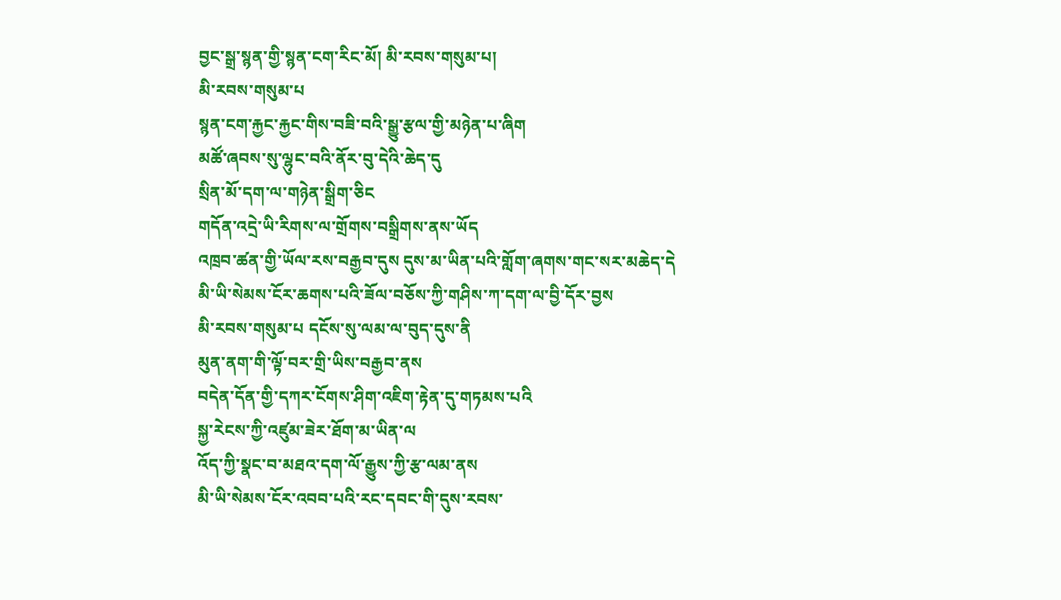བྱང་སྒྲ་སྙན་གྱི་སྙན་ངག་རིང་མོ། མི་རབས་གསུམ་པ།
མི་རབས་གསུམ་པ
སྙན་ངག་རྐྱང་རྐྱང་གིས་བཟི་བའི་སྒྱུ་རྩལ་གྱི་མཉེན་པ་ཞིག
མཚོ་ཞབས་སུ་ལྷུང་བའི་ནོར་བུ་དེའི་ཆེད་དུ
སྲིན་མོ་དག་ལ་གཉེན་སྒྲིག་ཅིང
གདོན་འདྲེ་ཡི་རིགས་ལ་གྲོགས་བསྒྲིགས་ནས་ཡོད
འཁྲབ་ཚན་གྱི་ཡོལ་རས་བརྒྱབ་དུས དུས་མ་ཡིན་པའི་གློག་ཞགས་གང་སར་མཆེད་དེ
མི་ཡི་སེམས་ངོར་ཆགས་པའི་ཟོལ་བཅོས་ཀྱི་གཤིས་ཀ་དག་ལ་བྱི་དོར་བྱས
མི་རབས་གསུམ་པ དངོས་སུ་ལམ་ལ་བུད་དུས་ནི
མུན་ནག་གི་ལྟོ་བར་གྲི་ཡིས་བརྒྱབ་ནས
བདེན་དོན་གྱི་དཀར་ངོགས་ཤིག་འཇིག་རྟེན་དུ་གཏམས་པའི
སྐྱ་རེངས་ཀྱི་འཛུམ་ཟེར་ཐོག་མ་ཡིན་ལ
འོད་ཀྱི་སྣང་བ་མཐའ་དག་ལོ་རྒྱུས་ཀྱི་རྩ་ལམ་ནས
མི་ཡི་སེམས་ངོར་འབབ་པའི་རང་དབང་གི་དུས་རབས་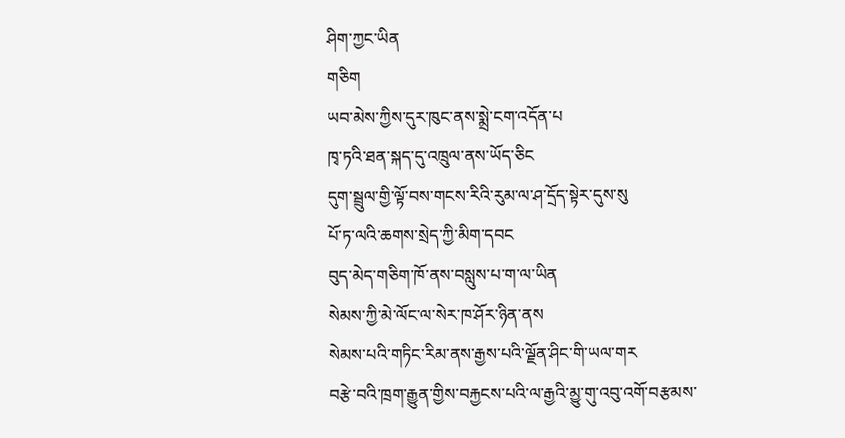ཤིག་ཀྱང་ཡིན
གཅིག
ཡབ་མེས་ཀྱིས་དུར་ཁུང་ནས་སྨྲེ་ངག་འདོན་པ
ཁྭ་ཏའི་ཐན་སྐད་དུ་འཁྲུལ་ནས་ཡོད་ཅིང
དུག་སྦྲུལ་གྱི་ལྟོ་བས་གངས་རིའི་རུམ་ལ་ཤ་དྲོད་སྟེར་དུས་སུ
པོ་ཏ་ལའི་ཆགས་སྲེད་ཀྱི་མིག་དབང
བུད་མེད་གཅིག་ཁོ་ནས་བསླུས་པ་ག་ལ་ཡིན
སེམས་ཀྱི་མེ་ལོང་ལ་སེར་ཁ་ཤོར་ཉིན་ནས
སེམས་པའི་གཏིང་རིམ་ནས་རྒྱས་པའི་ལྗོན་ཤིང་གི་ཡལ་གར
བརྩེ་བའི་ཁྲག་རྒྱུན་གྱིས་བརྐྱངས་པའི་ལ་རྒྱའི་མྱུ་གུ་འབུ་འགོ་བརྩམས་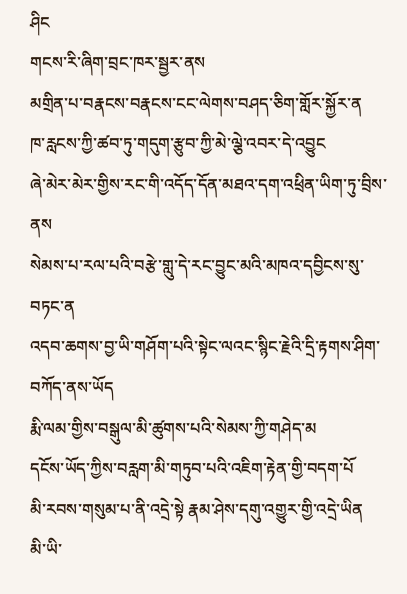ཤིང
གངས་རི་ཞིག་བྲང་ཁར་སྦྱར་ནས
མགྲིན་པ་བརྣངས་བརྣངས་ངང་ལེགས་བཤད་ཅིག་གློར་སྐྱོར་ན
ཁ་རླངས་ཀྱི་ཚབ་ཏུ་གདུག་རྩུབ་ཀྱི་མེ་ལྕེ་འབར་དེ་འབྱུང
ཞེ་མེར་མེར་གྱིས་རང་གི་འདོད་དོན་མཐའ་དག་འཕྲིན་ཡིག་ཏུ་བྲིས་ནས
སེམས་པ་རལ་པའི་བརྩེ་གླུ་དེ་རང་བྱུང་མའི་མཁའ་དབྱིངས་སུ་བཏང་ན
འདབ་ཆགས་བྱ་ཡི་གཤོག་པའི་སྟེང་ལའང་སྙིང་རྗེའི་དྲི་རྟགས་ཤིག་བཀོད་ནས་ཡོད
རྨི་ལམ་གྱིས་བསྒུལ་མི་ཚུགས་པའི་སེམས་ཀྱི་གཤེད་མ
དངོས་ཡོད་ཀྱིས་བརླག་མི་གཏུབ་པའི་འཇིག་རྟེན་གྱི་བདག་པོ
མི་རབས་གསུམ་པ་ནི་འདྲེ་སྟེ རྣམ་ཤེས་དགུ་འགྱུར་གྱི་འདྲེ་ཡིན
མི་ཡི་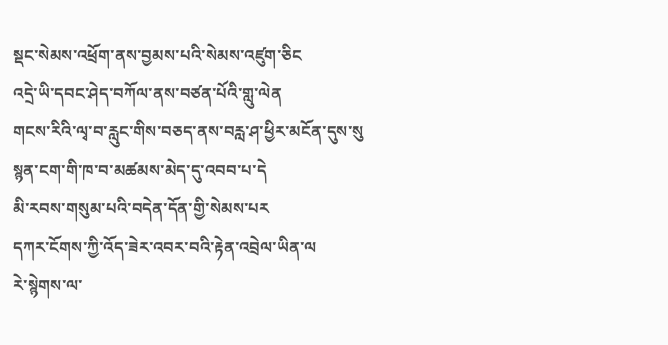སྡང་སེམས་འཕྲོག་ནས་བྱམས་པའི་སེམས་འཛུག་ཅིང
འདྲེ་ཡི་དབང་ཤེད་བཀོལ་ནས་བཙན་པོའི་གླུ་ལེན
གངས་རིའི་ལྭ་བ་རླུང་གིས་བཅད་ནས་བརླ་ཤ་ཕྱིར་མངོན་དུས་སུ
སྙན་ངག་གི་ཁ་བ་མཚམས་མེད་དུ་འབབ་པ་དེ
མི་རབས་གསུམ་པའི་བདེན་དོན་གྱི་སེམས་པར
དཀར་ངོགས་ཀྱི་འོད་ཟེར་འབར་བའི་རྟེན་འབྲེལ་ཡིན་ལ
རེ་སྙེགས་ལ་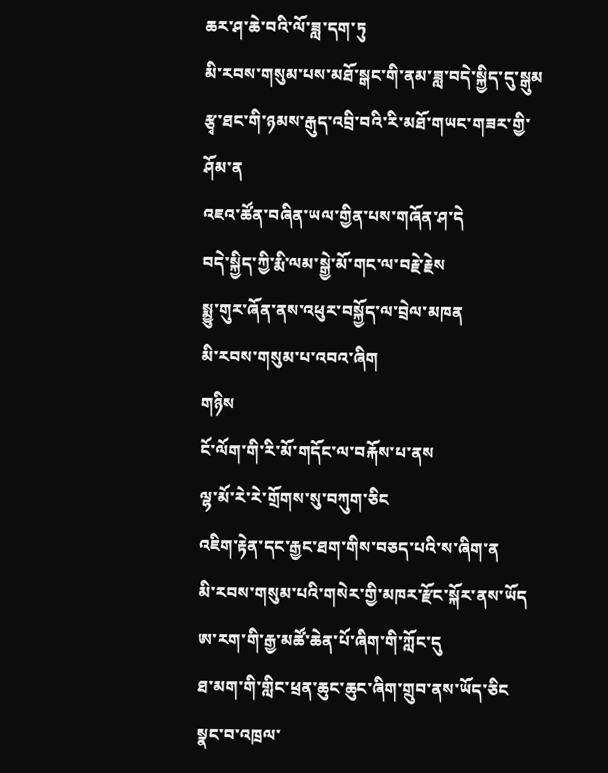ཆར་ཤ་ཆེ་བའི་ལོ་ཟླ་དག་ཏུ
མི་རབས་གསུམ་པས་མཐོ་སྒང་གི་ནམ་ཟླ་བདེ་སྐྱིད་དུ་སྒུམ
རྩྭ་ཐང་གི་ཉམས་རྒུད་འབྲི་བའི་རི་མཐོ་གཡང་གཟར་གྱི་ཤོམ་ན
འཇའ་ཚོན་བཞིན་ཡལ་གྱིན་པས་གཞོན་ཤ་དེ
བདེ་སྐྱིད་ཀྱི་རྨི་ལམ་སྒྱེ་མོ་གང་ལ་བརྗེ་རྗེས
སྨྱུ་གུར་ཞོན་ནས་འཕུར་བསྐྱོད་ལ་བྲེལ་མཁན
མི་རབས་གསུམ་པ་འབའ་ཞིག
གཉིས
ངོ་ལོག་གི་རི་མོ་གདོང་ལ་བརྐོས་པ་ནས
ལྷ་མོ་རེ་རེ་གྲོགས་སུ་བཀུག་ཅིང
འཇིག་རྟེན་དང་རྒྱང་ཐག་གིས་བཅད་པའི་ས་ཞིག་ན
མི་རབས་གསུམ་པའི་གསེར་གྱི་མཁར་རྫོང་སྐོར་ནས་ཡོད
ཨ་རག་གི་རྒྱ་མཚོ་ཆེན་པོ་ཞིག་གི་ཀློང་དུ
ཐ་མག་གི་གླིང་ཕྲན་ཆུང་ཆུང་ཞིག་གྲུབ་ནས་ཡོད་ཅིང
སྣང་བ་འཁྲལ་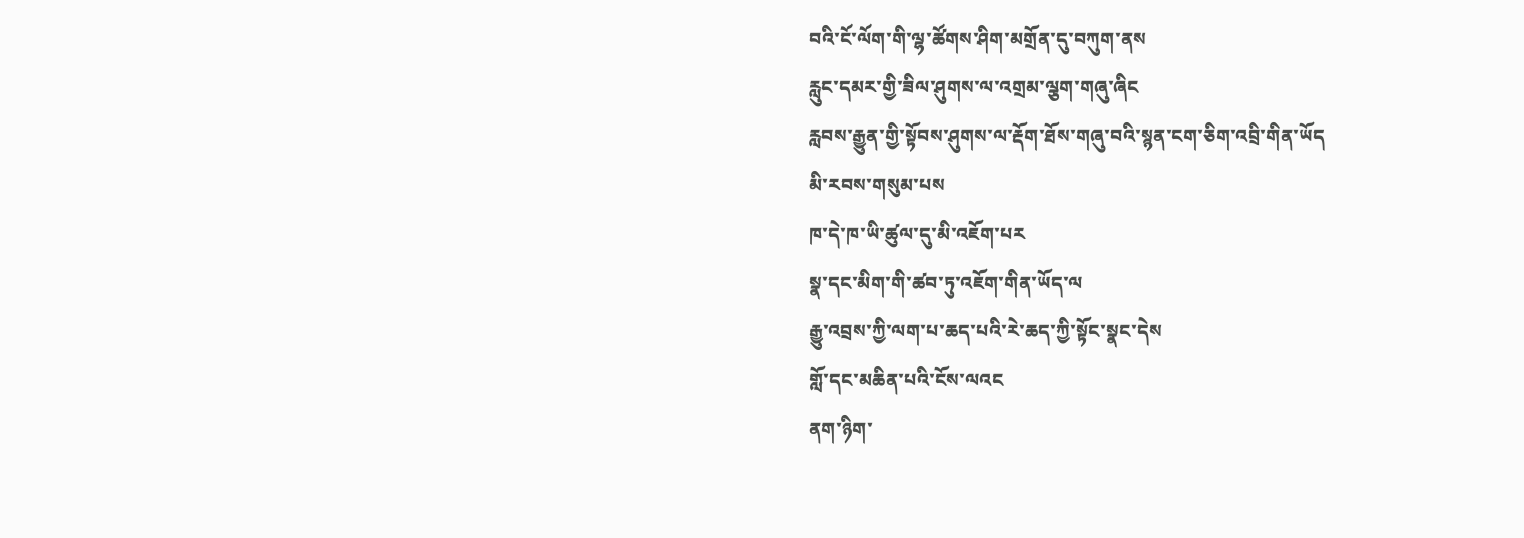བའི་ངོ་ལོག་གི་ལྷ་ཚོགས་ཤིག་མགྲོན་དུ་བཀུག་ནས
རླུང་དམར་གྱི་ཟིལ་ཤུགས་ལ་འགྲམ་ལྕག་གཞུ་ཞིང
རླབས་རྒྱུན་གྱི་སྟོབས་ཤུགས་ལ་རྡོག་ཐོས་གཞུ་བའི་སྙན་ངག་ཅིག་འབྲི་གིན་ཡོད
མི་རབས་གསུམ་པས
ཁ་དེ་ཁ་ཡི་ཚུལ་དུ་མི་འཇོག་པར
སྣ་དང་མིག་གི་ཚབ་ཏུ་འཇོག་གིན་ཡོད་ལ
རྒྱུ་འབྲས་ཀྱི་ལག་པ་ཆད་པའི་རེ་ཆད་ཀྱི་སྟོང་སྣང་དེས
གློ་དང་མཆིན་པའི་ངོས་ལའང
ནག་ཉིག་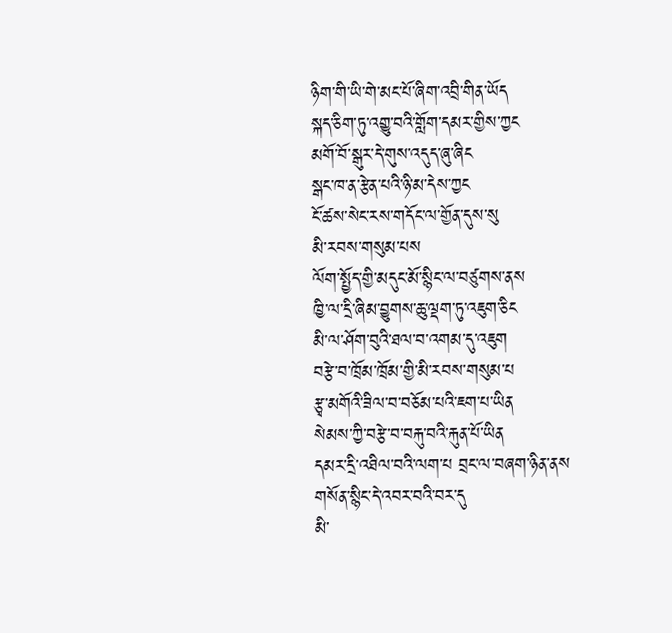ཉིག་གི་ཡི་གེ་མང་པོ་ཞིག་འབྲི་གིན་ཡོད
སྐད་ཅིག་ཏུ་འགྱུ་བའི་གློག་དམར་གྱིས་ཀྱང
མགོ་བོ་སྒུར་དེ་གུས་འདུད་ཞུ་ཞིང
སྒང་ཁ་ན་རྩེན་པའི་ཉི་མ་དེས་ཀྱང
ངོ་ཚས་སེང་རས་གདོང་ལ་གྱོན་དུས་སུ
མི་རབས་གསུམ་པས
ལོག་སྤྱོད་གྱི་མདུང་མོ་སྙིང་ལ་བཙུགས་ནས
ཁྱི་ལ་དྲི་ཞིམ་བྱུགས་ཆུ་ལྡག་ཏུ་འཇུག་ཅིང
མི་ལ་ཤོག་བུའི་ཐལ་བ་འགམ་དུ་འཇུག
བརྩེ་བ་ཁྲོམ་ཁྲོམ་གྱི་མི་རབས་གསུམ་པ
རྩྭ་མགོའི་ཟིལ་བ་བཅོམ་པའི་ཇག་པ་ཡིན
སེམས་ཀྱི་བརྩེ་བ་བརྐུ་བའི་རྐུན་པོ་ཡིན
དམར་དྲི་འཐིལ་བའི་ལག་པ བྲང་ལ་བཞག་ཉིན་ནས
གསོན་སྙིང་དེ་འབར་བའི་བར་དུ
མི་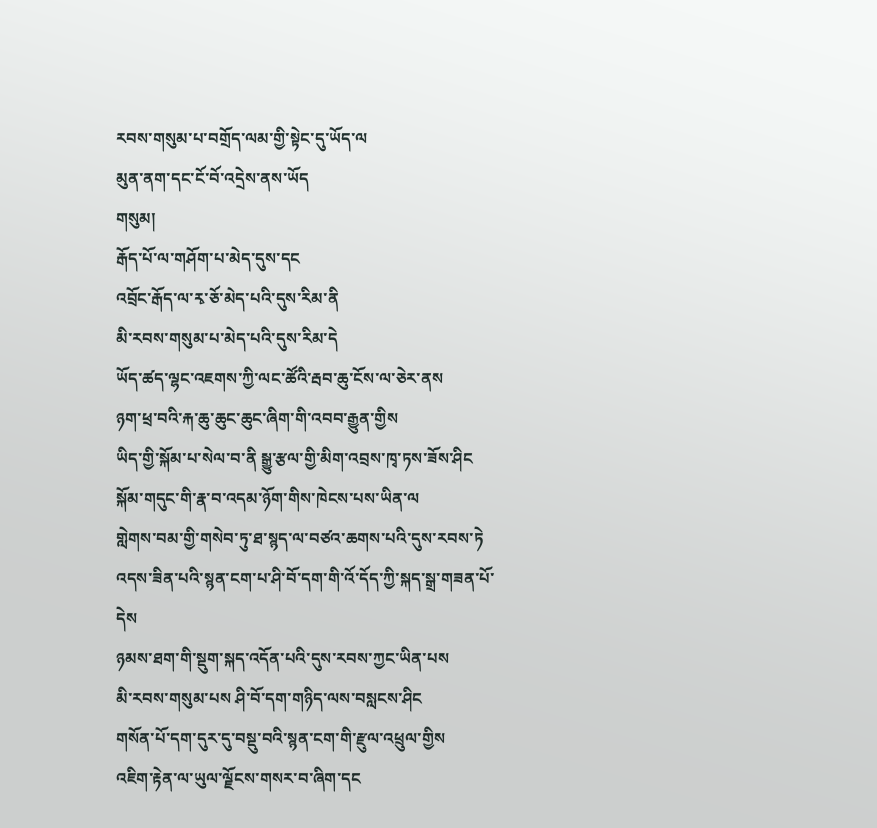རབས་གསུམ་པ་བགྲོད་ལམ་གྱི་སྟེང་དུ་ཡོད་ལ
མུན་ནག་དང་ངོ་བོ་འདྲེས་ནས་ཡོད
གསུམ།
རྒོད་པོ་ལ་གཤོག་པ་མེད་དུས་དང
འབྲོང་རྒོད་ལ་རྭ་ཅོ་མེད་པའི་དུས་རིམ་ནི
མི་རབས་གསུམ་པ་མེད་པའི་དུས་རིམ་དེ
ཡོད་ཚད་ལྷང་འཇགས་ཀྱི་ལང་ཚོའི་རྦབ་ཆུ་ངོས་ལ་ཅེར་ནས
ཉག་ཕྲ་བའི་རྐ་ཆུ་ཆུང་ཆུང་ཞིག་གི་འབབ་རྒྱུན་གྱིས
ཡིད་གྱི་སྐོམ་པ་སེལ་བ་ནི སྒྱུ་རྩལ་གྱི་མིག་འབྲས་ཁྭ་ཏས་ཟོས་ཤིང
སྐོམ་གདུང་གི་རྣ་བ་འདམ་ཉོག་གིས་ཁེངས་པས་ཡིན་ལ
གླེགས་བམ་གྱི་གསེབ་ཏུ་ཐ་སྙད་ལ་བཙའ་ཆགས་པའི་དུས་རབས་ཏེ
འདས་ཟིན་པའི་སྙན་ངག་པ་ཤི་བོ་དག་གི་འོ་དོད་ཀྱི་སྐད་སྒྲ་གཟན་པོ་དེས
ཉམས་ཐག་གི་སྡུག་སྐད་འདོན་པའི་དུས་རབས་ཀྱང་ཡིན་པས
མི་རབས་གསུམ་པས ཤི་བོ་དག་གཉིད་ལས་བསླངས་ཤིང
གསོན་པོ་དག་དུར་དུ་བསྡུ་བའི་སྙན་ངག་གི་རྫུལ་འཕྲུལ་གྱིས
འཇིག་རྟེན་ལ་ཡུལ་ལྗོངས་གསར་བ་ཞིག་དང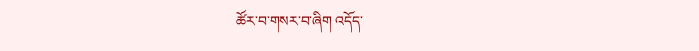ཚོར་བ་གསར་བ་ཞིག འདོད་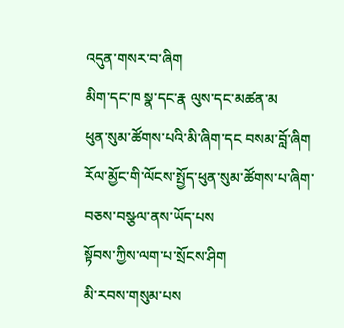འདུན་གསར་བ་ཞིག
མིག་དང་ཁ སྣ་དང་རྣ ལུས་དང་མཚན་མ
ཕུན་སུམ་ཚོགས་པའི་མི་ཞིག་དང བསམ་བློ་ཞིག
རོལ་མྱོང་གི་ལོངས་སྤྱོད་ཕུན་སུམ་ཚོགས་པ་ཞིག་བཅས་བསྩལ་ནས་ཡོད་པས
སྟོབས་ཀྱིས་ལག་པ་སྲོངས་ཤིག
མི་རབས་གསུམ་པས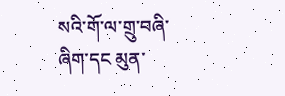སའི་གོ་ལ་གྲུ་བཞི་ཞིག་དང མུན་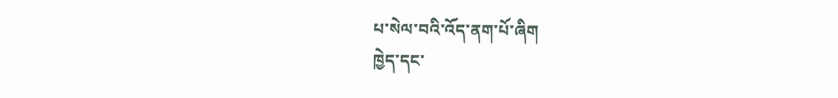པ་སེལ་བའི་འོད་ནག་པོ་ཞིག
ཁྱེད་དང་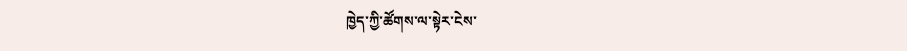ཁྱེད་ཀྱི་ཚོགས་ལ་སྟེར་ངེས་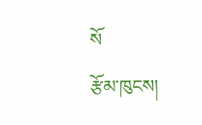སོ
རྩོམ་ཁུངས།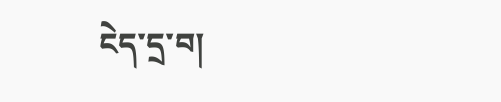ངེད་དྲ་བ།